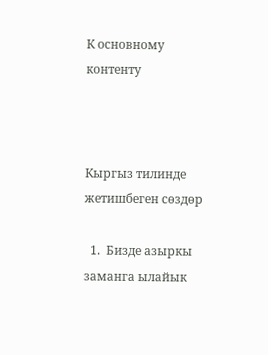К основному контенту



Кыргыз тилинде жетишбеген сөздөр

  1.  Бизде азыркы заманга ылайык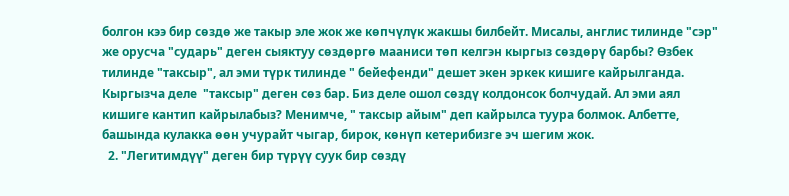болгон кээ бир сөздө же такыр эле жок же көпчүлүк жакшы билбейт. Мисалы, англис тилинде "сэр"  же орусча "сударь" деген сыяктуу сөздөргө мааниси төп келгэн кыргыз сөздөрү барбы? Өзбек тилинде "таксыр", ал эми түрк тилинде " бейефенди" дешет экен эркек кишиге кайрылганда. Кыргызча деле  "таксыр" деген сөз бар. Биз деле ошол сөздү колдонсок болчудай. Ал эми аял кишиге кантип кайрылабыз? Менимче, " таксыр айым" деп кайрылса туура болмок. Албетте, башында кулакка өөн учурайт чыгар, бирок, көнүп кетерибизге эч шегим жок.
  2. "Легитимдүү" деген бир түрүү суук бир сөздү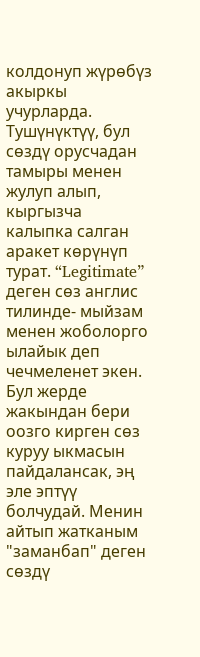колдонуп жүрөбүз акыркы учурларда. Тушүнүктүү, бул сөздү орусчадан тамыры менен жулуп алып, кыргызча калыпка салган аракет көрүнүп турат. “Legitimate” деген сөз англис тилинде- мыйзам менен жоболорго ылайык деп чечмеленет экен. Бул жерде жакындан бери оозго кирген сөз куруу ыкмасын пайдалансак, эң эле эптүү болчудай. Менин айтып жатканым "заманбап" деген сөздү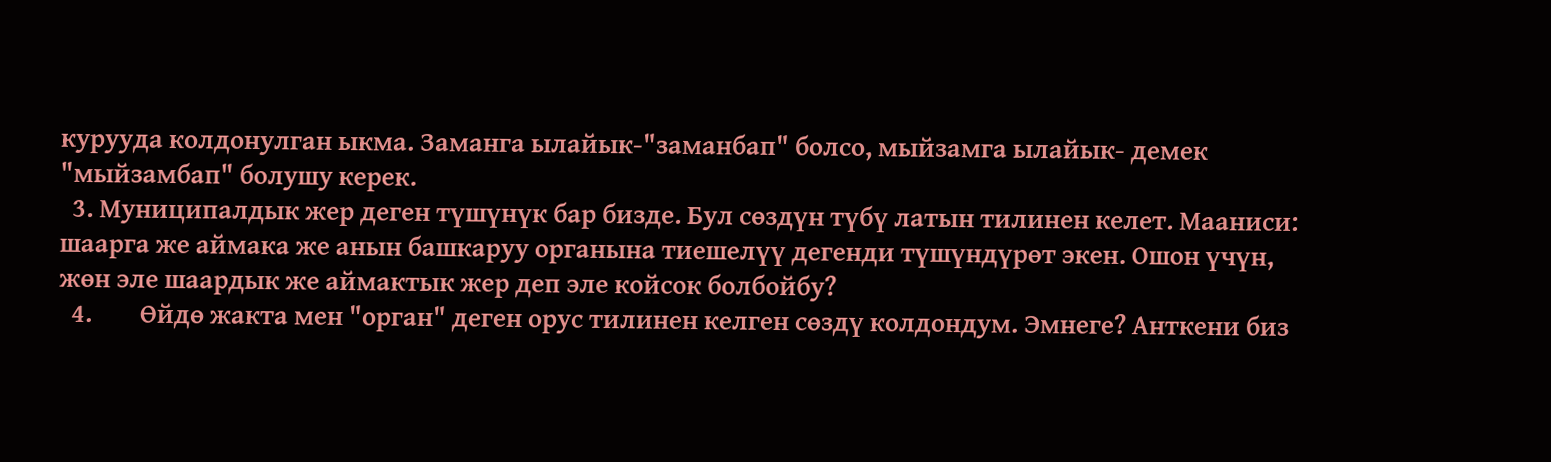курууда колдонулган ыкма. Заманга ылайык-"заманбап" болсо, мыйзамга ылайык- демек "мыйзамбап" болушу керек.
  3. Муниципалдык жер деген түшүнүк бар бизде. Бул сөздүн түбү латын тилинен келет. Мааниси: шаарга же аймака же анын башкаруу органына тиешелүү дегенди түшүндүрөт экен. Ошон үчүн, жөн эле шаардык же аймактык жер деп эле койсок болбойбу?
  4.        Өйдө жакта мен "орган" деген орус тилинен келген сөздү колдондум. Эмнеге? Анткени биз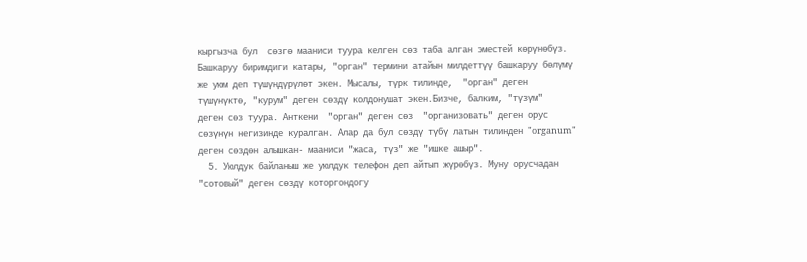кыргызча бул  сөзгө мааниси туура келген сөз таба алган эместей көрүнөбүз. Башкаруу биримдиги катары, "орган" термини атайын милдеттүү башкаруу бөлүмү же уюм деп түшүндүрүлөт экен. Мысалы, түрк тилинде,  "орган" деген түшүнүктө, "курум" деген сөздү колдонушат экен.Бизче, балким, "түзүм"  деген сөз туура. Анткени  "орган" деген сөз  "организовать" деген орус сөзүнүн негизинде куралган. Алар да бул сөздү түбү латын тилинден "organum" деген сөздөн алышкан- мааниси "жаса, түз" же "ишке ашыр".
  5. Уюлдук байланыш же уюлдук телефон деп айтып жүрөбүз. Муну орусчадан "сотовый" деген сөздү которгондогу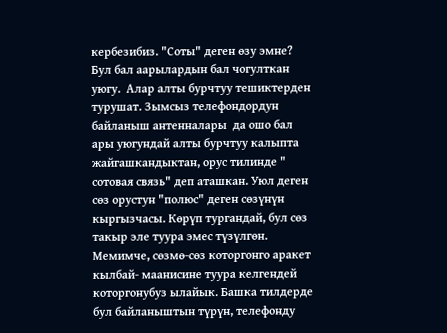кербезибиз. "Соты" деген өзу эмне? Бул бал аарылардын бал чогулткан уюгу.  Алар алты бурчтуу тешиктерден турушат. Зымсыз телефондордун байланыш антенналары  да ошо бал ары уюгундай алты бурчтуу калыпта жайгашкандыктан, орус тилинде " сотовая связь" деп аташкан. Уюл деген сөз орустун "полюс" деген сөзүнүн кыргызчасы. Көрүп тургандай, бул сөз такыр эле туура эмес түзүлгөн.  Мемимче, сөзмө-сөз которгонго аракет кылбай- маанисине туура келгендей которгонубуз ылайык. Башка тилдерде бул байланыштын түрүн, телефонду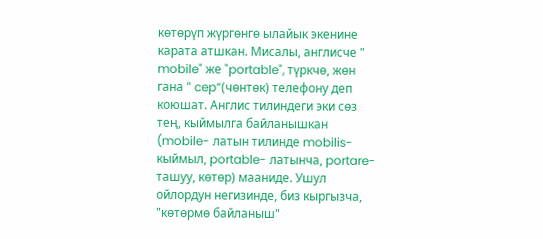көтөрүп жүргөнгө ылайык экенине карата атшкан. Мисалы, англисче " mobile" же "portable", түркчө, жөн гана " cep”(чөнтөк) телефону деп коюшат. Англис тилиндеги эки сөз тең, кыймылга байланышкан (mobile- латын тилинде mobilis- кыймыл, portable- латынча, portare- ташуу, көтөр) мааниде. Ушул ойлордун негизинде, биз кыргызча, "көтөрмө байланыш"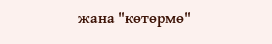жана "көтөрмө"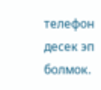телефон десек эп болмок.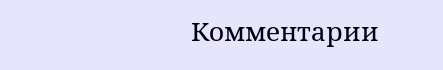Комментарии